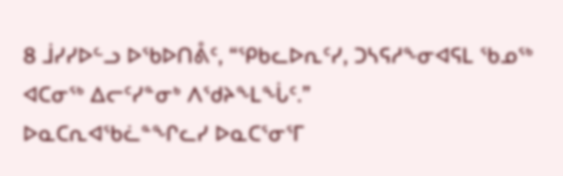8 ᒨᓯᓯᐅᓪᓗ ᐅᖃᐅᑎᕔᑦ, “ᕿᑲᓚᐅᕆᑦᓯ, ᑐᓴᕋᓱᖕᓂᐊᕋᒪ ᖃᓄᖅ ᐊᑕᓂᖅ ᐃᓕᑦᓯᓐᓂᒃ ᐱᖁᔨᖕᒪᖔᑦ.”
ᐅᓇᑕᕆᐊᖃᓛᓐᖏᓚᓯ ᐅᓇᑕᕐᓂᕐᒥ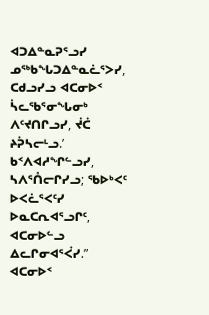ᐊᑐᐃᓐᓇᕈᕐᓗᓯ ᓄᖅᑲᖓᑐᐃᓐᓇᓛᕐᐳᓯ, ᑕᑯᓗᓯᓗ ᐊᑕᓂᐅᑉ ᓵᓚᖃᕐᓂᖓᓂᒃ ᐱᑦᔪᑎᒋᓗᓯ, ᔫᑖ ᔨᕉᓴᓕᒻᓗ.’ ᑲᑉᐱᐊᓱᖏᓪᓗᓯ, ᓴᐱᕐᑍᓕᒋᓯᓗ; ᖃᐅᒃᐸᑦ ᐅᐸᓛᕐᐸᑦᓯ ᐅᓇᑕᕆᐊᕐᓗᒋᑦ, ᐊᑕᓂᐅᓪᓗ ᐃᓚᒋᓂᐊᕐᐹᓯ.”
ᐊᑕᓂᐅᑉ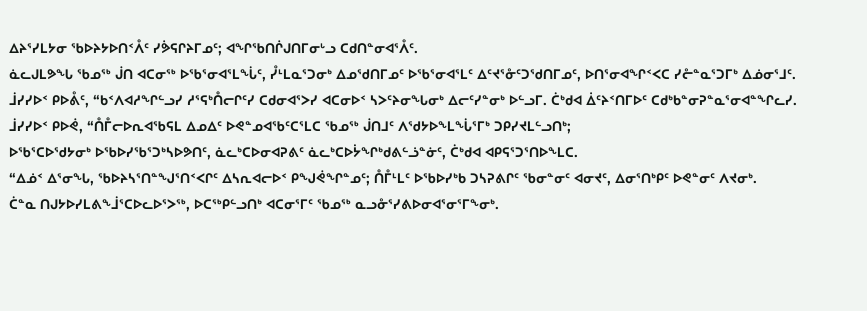ᐃᔨᕐᓯᒪᔭᓂ ᖃᐅᔨᔭᐅᑎᑉᐰᑦ ᓯᕘᕋᒋᔨᒥᓄᑦ; ᐊᖏᖃᑎᒌᒍᑎᒥᓂᒡᓗ ᑕᑯᑎᓐᓂᐊᕐᐰᑦ.
ᓈᓚᒍᒪᕗᖓ ᖃᓄᖅ ᒎᑎ ᐊᑕᓂᖅ ᐅᖃᕐᓂᐊᕐᒪᖔᑦ, ᓮᒻᒪᓇᕐᑐᓂᒃ ᐃᓄᖁᑎᒥᓄᑦ ᐅᖃᕐᓂᐊᕐᒪᑦ ᐃᑦᔪᕐᓁᑦᑐᖁᑎᒥᓄᑦ, ᐅᑎᕐᓂᐊᖏᑉᐸᑕ ᓯᓔᓐᓇᕐᑐᒥᒃ ᐃᓅᓂᕐᒧᑦ.
ᒨᓯᓯᐅᑉ ᑭᐅᕔᑦ, “ᑲᑉᐱᐊᓱᖏᓪᓗᓯ ᓱᕐᕋᒃᑍᓕᒋᑦᓯ ᑕᑯᓂᐊᕐᐳᓯ ᐊᑕᓂᐅᑉ ᓴᐳᑦᔨᓂᖓᓂᒃ ᐃᓕᑦᓯᓐᓂᒃ ᐅᓪᓗᒥ. ᑖᒃᑯᐊ ᐄᑦᔨᑉᑎᒥᐅᑦ ᑕᑯᒃᑲᓐᓂᕈᓐᓇᕐᓂᐊᓐᖏᓚᓯ.
ᒨᓯᓯᐅᑉ ᑭᐅᕚ, “ᑍᒤᓕᐅᕆᐊᖃᕋᒪ ᐃᓄᐃᑦ ᐅᕙᓐᓄᐊᖃᑦᑕᕐᒪᑕ ᖃᓄᖅ ᒎᑎᒧᑦ ᐱᖁᔭᐅᖕᒪᖔᕐᒥᒃ ᑐᑭᓯᔪᒪᓪᓗᑎᒃ;
ᐅᖃᕐᑕᐅᖁᔭᓂᒃ ᐅᖃᐅᓯᖃᕐᑐᒃᓴᐅᕗᑎᑦ, ᓈᓚᒃᑕᐅᓂᐊᕈᕕᑦ ᓈᓚᒃᑕᐅᔮᖏᒃᑯᕕᓪᓘᓐᓃᑦ, ᑖᒃᑯᐊ ᐊᑭᕋᕐᑐᕐᑎᐅᖕᒪᑕ.
“ᐃᓅᑉ ᐃᕐᓂᖓ, ᖃᐅᔨᓴᕐᑎᓐᖑᕐᑎᑉᐸᒋᑦ ᐃᓴᕆᐊᓕᐅᑉ ᑭᖑᕚᖏᓐᓄᑦ; ᑍᒤᒻᒪᑦ ᐅᖃᐅᓯᒃᑲ ᑐᓴᕈᕕᒋᑦ ᖃᓂᓐᓂᑦ ᐊᓂᔪᑦ, ᐃᓂᕐᑎᒃᑭᑦ ᐅᕙᓐᓂᑦ ᐱᔪᓂᒃ.
ᑖᓐᓇ ᑎᒍᔭᐅᓯᒪᕕᖕᒨᕐᑕᐅᓚᐅᕐᐳᖅ, ᐅᑕᖅᑭᓪᓗᑎᒃ ᐊᑕᓂᕐᒥᑦ ᖃᓄᖅ ᓇᓗᓁᕐᓯᕕᐅᓂᐊᕐᓂᕐᒥᖕᓂᒃ.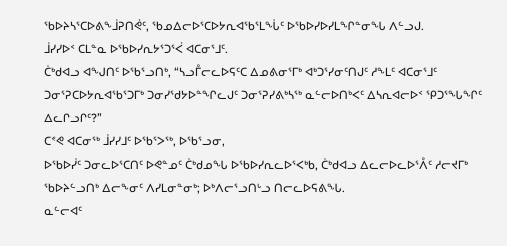ᖃᐅᔨᓴᕐᑕᐅᕕᖕᒨᕈᑎᕚᑦ, ᖃᓄᐃᓕᐅᕐᑕᐅᔭᕆᐊᖃᕐᒪᖔᑦ ᐅᖃᐅᓯᐅᓯᒪᖏᓐᓂᖓ ᐱᓪᓗᒍ.
ᒨᓯᓯᐅᑉ ᑕᒪᓐᓇ ᐅᖃᐅᓯᕆᔭᕐᑐᕐᐹ ᐊᑕᓂᕐᒧᑦ.
ᑖᒃᑯᐊᓗ ᐊᖑᑎᑦ ᐅᖃᕐᓗᑎᒃ, “ᓴᓗᒤᓕᓚᐅᕋᑦᑕ ᐃᓄᕕᓂᕐᒥᒃ ᐊᒃᑐᕐᓯᓂᑦᑎᒍᑦ ᓱᖕᒪᑦ ᐊᑕᓂᕐᒧᑦ ᑐᓂᕐᕈᑕᐅᔭᕆᐊᖃᕐᑐᒥᒃ ᑐᓂᓯᖁᔭᐅᓐᖏᓚᒍᑦ ᑐᓂᕐᕈᓯᕕᒃᓴᖅ ᓇᓪᓕᐅᑎᒃᐸᑦ ᐃᓴᕆᐊᓕᐅᑉ ᕿᑐᕐᖓᖏᑦ ᐃᓚᒋᓗᒋᑦ?”
ᑕᕝᕙ ᐊᑕᓂᖅ ᒨᓯᓯᒧᑦ ᐅᖃᕐᐳᖅ, ᐅᖃᕐᓗᓂ,
ᐅᖃᐅᓰᑦ ᑐᓂᓚᐅᕐᑕᑎᑦ ᐅᕙᓐᓄᑦ ᑖᒃᑯᓄᖓ ᐅᖃᐅᓯᕆᓚᐅᕐᐸᒃᑲ, ᑖᒃᑯᐊᓗ ᐃᓚᓕᐅᓚᐅᕐᐰᑦ ᓱᓕᔪᒥᒃ ᖃᐅᔨᓪᓗᑎᒃ ᐃᓕᖕᓂᑦ ᐱᓯᒪᓂᓐᓂᒃ; ᐅᒃᐱᓕᕐᓗᑎᒡᓗ ᑎᓕᓚᐅᕋᕕᖓ.
ᓇᓪᓕᐊᑦ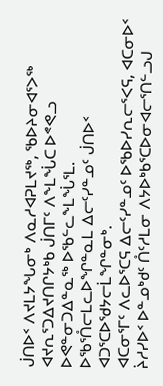ᒎᑎᐅᑉ ᐱᔪᒪᔭᖓᓂᒃ ᐱᓇᓱᐊᕈᒪᔪᖅ, ᖃᐅᔨᓂᐊᕐᐳᖅ ᐊᔪᕆᕐᑐᐃᔪᑎᒋᔭᒃᑲ ᒎᑎᒥᑦ ᐱᖕᒪᖔᑕ ᐅᕝᕙᓗ ᐅᕙᓐᓂᑐᐃᓐᓇᖅ ᐅᖃᓪᓚᖕᒪᖔᕐᒪ.
ᐅᖃᕐᑍᓕᒪᓚᐅᖏᓐᓇᒪ ᐃᓕᑦᓯᓐᓄᑦ ᒎᑎᐅᑉ ᐊᑐᕐᑕᐅᖁᔭᓕᒫᖏᓐᓂᒃ.
ᐊᑕᓂᕐᒥᑦ ᐱᓚᐅᕐᑕᕋ ᐃᓕᑦᓯᓐᓄᑦ ᐅᖃᐅᓯᕆᓕᕐᐸᕋ, ᐊᑕᓂᐅᑉ ᔩᓱᓯᐅᑉ ᐅᓐᓄᒃᑯᑦ ᑍᑦᓱᒪᓂ ᐱᔭᐅᒃᑲᕐᑕᐅᓂᐊᓕᕐᑎᓪᓗᒍ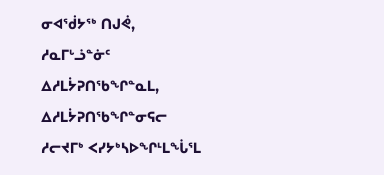ᓂᐊᖂᔭᖅ ᑎᒍᕚ,
ᓱᓇᒥᒡᓘᓐᓃᑦ ᐃᓱᒪᔮᕈᑎᖃᖏᓐᓇᒪ, ᐃᓱᒪᔮᕈᑎᖃᖏᓐᓂᕋᓕ ᓱᓕᔪᒥᒃ ᐸᓯᔭᒃᓴᐅᖏᒻᒪᖔᕐᒪ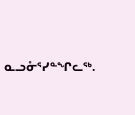ᓇᓗᓁᕐᓯᓐᖏᓚᖅ.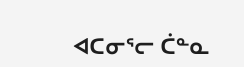ᐊᑕᓂᕐᓕ ᑖᓐᓇ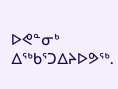ᐅᕙᓐᓂᒃ ᐃᖅᑲᕐᑐᐃᔨᐅᕗᖅ.